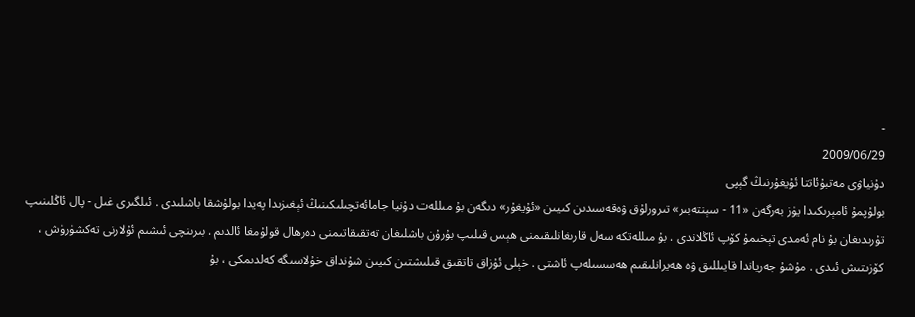-
2009/06/29
دۇنياۋى مەتبۇئاتتا ئۇيغۇرنىڭ گېپى
بولۇپمۇ ئامېرىكىدا يۈز بەرگەن «11 - سېنتەبىر» تىرورلۇق ۋەقەسىدىن كىيىن «ئۇيغۇر» دىگەن بۇ مىللەت دۇنيا جامائەتچىلىكىنىڭ ئېغىزىدا پەيدا بولۇشقا باشلىدى . ئىلگىرى غىل - پال ئاڭلىنىپ تۇرىدىغان بۇ نام ئەمدى تېخىمۇ كۆپ ئاڭلاندى . بۇ مىللەتكە سەل قارىغانلىقىمنى ھېس قىلىپ بۇرۇن باشلىغان تەتقىقاتىمنى دەرھال قولۇمغا ئالدىم . بىرىنچى ئىشىم ئۇلارنى تەكشۈرۈش ، كۆزىتىش ئىدى . مۇشۇ جەرياندا قايىللىق ۋە ھەيرانلىقىم ھەسسىلەپ ئاشتى . خېلى ئۇزاق تاتقىق قىلىشتىن كىيىن شۇنداق خۇلاسىگە كەلدىمكى ، بۇ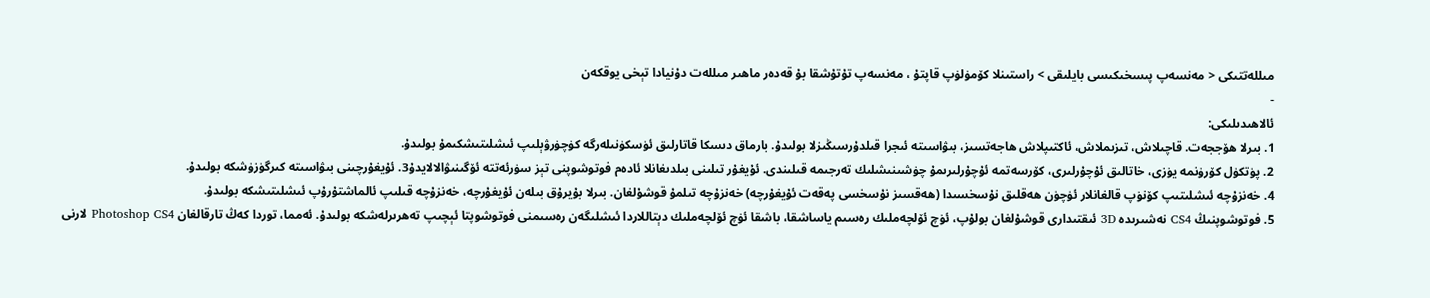مىللەتتىكى < مەنسەپ پىسخىكىسى بايلىقى > راستىنلا كۆمۈلۈپ قاپتۇ ، مەنسەپ تۇتۇشقا بۇ قەدەر ماھىر مىللەت دۇنيادا تېخى يوقكەن
-
ئالاھىدىلىكى:
1. بىرلا ھۆججەت. قاچىلاش، تىزىملاش، ئاكتىپلاش ھاجەتسىز، بىۋاسىتە ئىجرا قىلدۇرسىڭىزلا بولىدۇ. بارماق دىسكا قاتارلىق ئۈسكۈنىلەرگە كۈچۈرۋېلىپ ئىشلىتىشكىمۇ بولىدۇ.
2. پۈتكۈل كۆرۈنمە يۈزى، خاتالىق ئۇچۇرلىرى، كۆرسەتمە ئۇچۇرلىرىمۇ چۈشىنىشلىك تەرجىمە قىلىندى. ئۇيغۇر تىلىنى بىلدىغانلا ئادەم فوتوشوپنى تېز سۈرئەتتە ئۆگىنىۋالالايدۇ3. ئۇيغۇرچىنى بىۋاسىتە كىرگۈزۈشكە بولىدۇ.
4. خەنزۇچە ئىشلىتىپ كۆنۈپ قالغانلار ئۈچۈن ھەقلىق نۇسخسىدا (ھەقسىز نۇسخسى پەقەت ئۇيغۇرچە) خەنزۇچە تىلمۇ قوشۇلغان. بىرلا بۇيرۇق بىلەن ئۇيغۇرچە، خەنزۇچە قىلىپ ئالماشتۇرۇپ ئىشلىتىشكە بولىدۇ.
5. فوتوشوپنىڭ CS4 نەشىرىدە 3D ئىقتىدارى قوشۇلغان بولۇپ، ئۈچ ئۆلچەملىك رەسىم ياساشقا، باشقا ئۈچ ئۆلچەملىك دېتاللاردا ئىشلىگەن رەسىمنى فوتوشوپتا ئېچىپ تەھرىرلەشكە بولىدۇ. ئەمما، توردا كەڭ تارقالغان Photoshop CS4 لارنى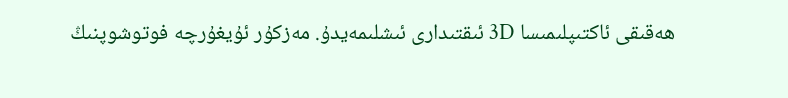ھەقىقى ئاكتىپلىمىسا 3D ئىقتىدارى ئىشلىمەيدۇ. مەزكۇر ئۇيغۇرچە فوتوشوپنىڭ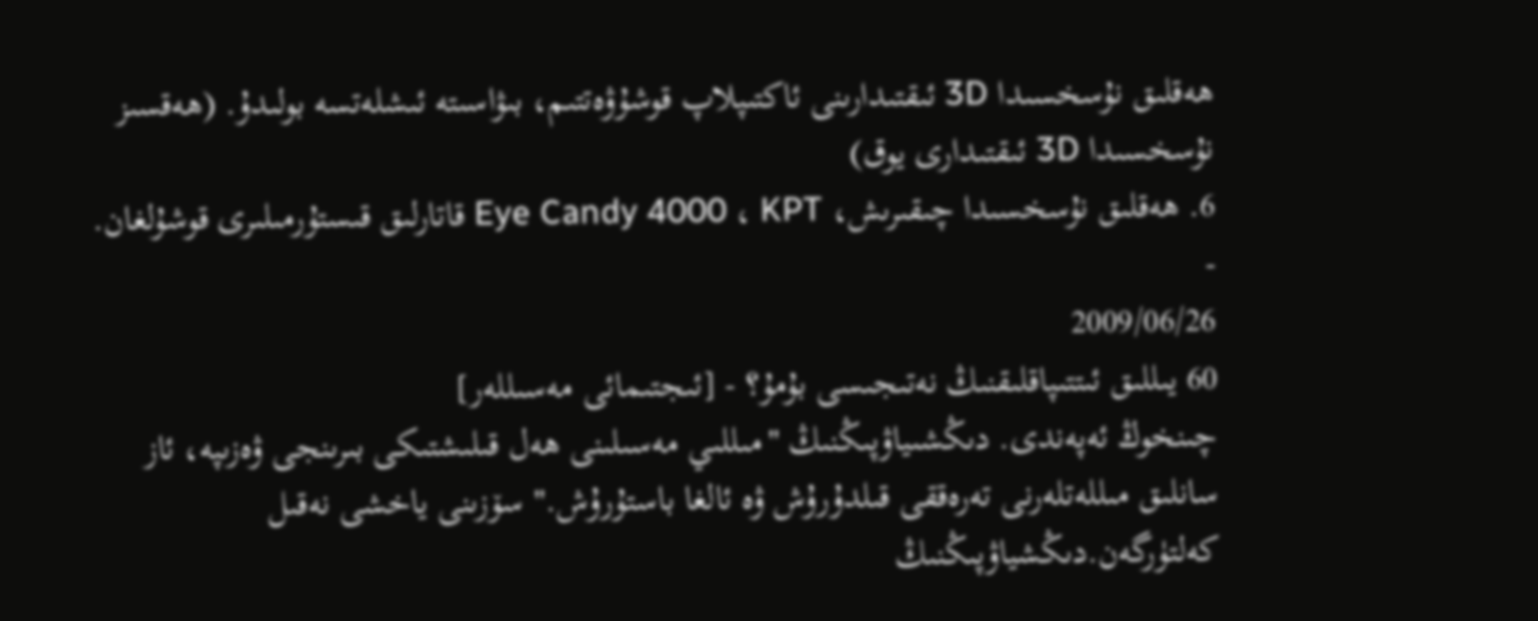ھەقلىق نۇسخسىدا 3D ئىقتىدارىنى ئاكتىپلاپ قوشۇۋەتتىم، بىۋاسىتە ئىشلەتسە بولىدۇ. (ھەقسىز نۇسخسىدا 3D ئىقتىدارى يوق)
6. ھەقلىق نۇسخسىدا چىقىرىش، Eye Candy 4000 ، KPT قاتارلىق قىستۇرمىلىرى قوشۇلغان.
-
2009/06/26
60 يىللىق ئىتتىپاقلىقنىڭ نەتىجىسى بۇمۇ؟ - [ئىجتىمائى مەسىللەر]
چىنخوڭ ئەپەندى. دىڭشىياۋپىڭنىڭ "مىللىي مەسىلىنى ھەل قىلىشتىكى بىرىنجى ۋەزىپە، ئاز سانلىق مىللەتلەرنى تەرەققى قىلدۇرۇش ۋە ئالغا باستۇرۇش." سۆزىنى ياخشى نەقىل كەلتۈرگەن.دىڭشياۋپىڭنىڭ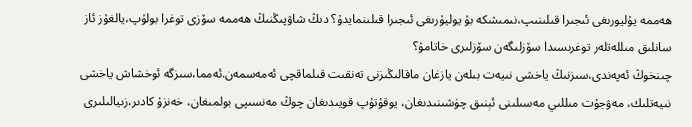ھەممە يۇليورىغى ئىجىرا قىلىنىپ،نىمىشكە بۇ يوليۇرىغى ئىجىرا قىلىنمايدۇ؟ دىڭ شاۋپىڭنىڭ ھەممە سۆزى توغرا بولۇپ،يالغۇز ئاز سانلىق مىللەتلەر توغرىسىدا سۆزلىگەن سۆزلىرى خاتامۇ؟
چىنخوڭ ئەپەندى،سىزنىڭ ياخشى نىيەت بىلەن يازغان ماقالىڭىزنى تەنقىت قىلماقچى ئەمەسمەن.ئەمما،سىزگە ئوخشاش ياخشى نىيەتلىك، مەۋجۇت مىللىي مەسىلىنى ئېنىق چۈشىنىدىغان، يوقۇتۇپ قويىدىغان چوڭ مەنسىپى بولمىغان، خەنزۇ كادىر،زىيالىلىرى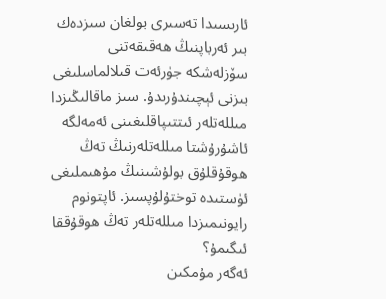ئارىسىدا تەسىرى بولغان سىزدەك بىر ئەرباپنىڭ ھەقىقەتنى سۆزلەشكە جۈرئەت قىلالماسلىغى بىزنى ئېچىندۇرىدۇ. سىز ماقالىڭىزدا مىللەتلەر ئىتتىپاقلىغىنى ئەمەلگە ئاشۇرۇشتا مىللەتلەرنىڭ تەڭ ھوقۇقلۇق بولۇشىنىڭ مۇھىملىغى ئۈستىدە توختۇلۇپسىز. ئاپتونوم رايونىمىزدا مىللەتلەر تەڭ ھوقۇققا ئىگىمۇ؟
ئەگەر مۇمكىن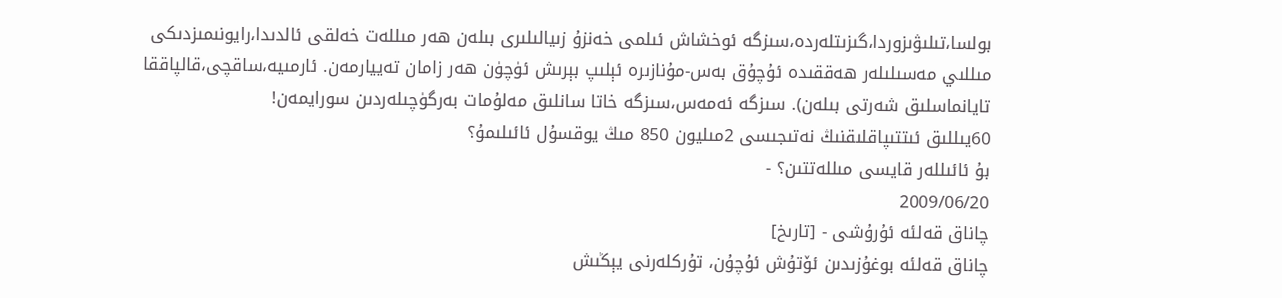بولسا،تىلىۋىزوردا،گىزىتلەردە،سىزگە ئوخشاش ئىلمى خەنزۇ زىيالىلىرى بىلەن ھەر مىللەت خەلقى ئالدىدا،رايونىمىزدىكى مىللىي مەسىلىلەر ھەققىدە ئۇچۇق بەس-مۇنازىرە ئېلىپ بېرىش ئۈچۈن ھەر زامان تەييارمەن. ئارمىيە،ساقچى،قالپاققا تايانماسلىق شەرتى بىلەن). سىزگە ئەمەس،سىزگە خاتا سانلىق مەلۇمات بەرگۈچىلەردىن سورايمەن!
60يىللىق ئىتتىپاقلىقنىڭ نەتىجىسى 2مىليون 850 مىڭ يوقسۇل ئائىلىمۇ؟
بۇ ئائىللەر قايسى مىللەتتىن؟ -
2009/06/20
چاناق قەلئە ئۇرۇشى - [تارىخ]
چاناق قەلئە بوغۇزىدىن ئۆتۇش ئۇچۇن، تۇركلەرنى يېڭىش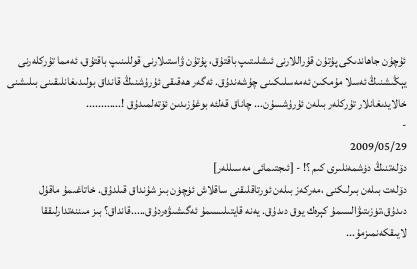ئۇچۇن جاھاندىكى پۇتۇن قۇراللارنى ئىشلىتىپ باقتۇق، پۇتۇن ۋاستىلارنى قوللىنىپ باقتۇق، ئەمما تۇركلەرنى يېڭىشنىڭ ئەسلا مۇمكىن ئەمەسلىكىنى چۇشەندۇق. ئەگەر ھەقىقى ئۇرۇشنىڭ قانداق بولىدىغانلىقىنى بىلىشنى خالايدىغانلار تۇركلەر بىلەن ئۇرۇشسۇن... چاناق قەلئە بوغۇزىدىن ئۆتەلمىدۇق !............
-
2009/05/29
دۆلەتنىڭ دۈشمەنلىرى كىم ؟! - [ئىجتىمائى مەسىللەر]
دۆلەت بىلەن بىرلىكنى ،مەركەز بىلەن ئورتاقلىقنى ساقلاش ئۈچۈن بىز شۇنداق قىلدۇق. خاتاغىمۇ ماقۇل دىدۇق،تۈزىتىۋالسىمۇ كېرەك يوق دىدۇق. يەنە قايتىلىسىمۇ ئەگىشىۋەردۇق.....قانداق؟ بىز مىننەتدارلىققا لايىقكەنمىزمۇ...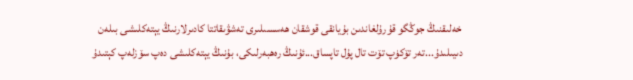خەلىقنىڭ جوڭگو قۇرۇلغاندىن بۇيانقى قوشقان ھەسسىلىرى تەشۋىقاتتا كادىرلارنىڭ يېتەكلىشى بىلەن دىيىلىدۇ...تەر تۆكۈپ تۆت تال پۇل تاپساق...ئۇنىڭ رەھبەرلىكى، بۇنىڭ يېتەكلىشى دەپ سۆزلەپ كېتىدۇ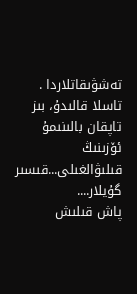تەشۋىقاتلاردا .
تاسلا قالىدۇ، بىز تاپقان بالىنىمۇ ئۆزىنىڭ قىلىۋالغىلى...قىسىر گۇيلار....
پاش قىلىش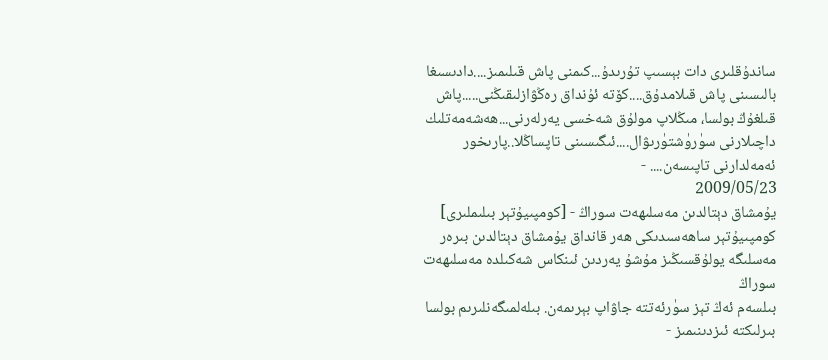ساندۇقلىرى دات بېسىپ تۇرىدۇ...كىمنى پاش قىلىمىز....دادىسىغا بالىسىنى پاش قىلامدۇق....كۆتە ئۇنداق رەڭۋازلىقىڭنى.....پاش قىلغۇڭ بولسا، مىڭلاپ مولۇق شەخسى يەرلەرنى...ھەشەمەتلىك داچىلارنى سۈرۈشتۈرىۋال....ئىگىسىنى تاپساڭلا..پارىخور ئەمەلدارنى تاپىسەن.... -
2009/05/23
يۇمشاق دېتالدىن مەسلىھەت سوراڭ - [كومپىيۇتېر بىلىملىرى]
كومپىيۇتېر ساھەسىدىكى ھەر قانداق يۇمشاق دېتالدىن بىرەر مەسلىگە يولۇقسىڭىز مۇشۇ يەردىن ئىنكاس شەكىلدە مەسلىھەت سوراڭ
بىلسەم ئەڭ تېز سۈرئەتتە جاۋاپ بېرىمەن. بىلەلمىگەنلىرىم بولسا بىرلىكتە ئىزدىنىمىز -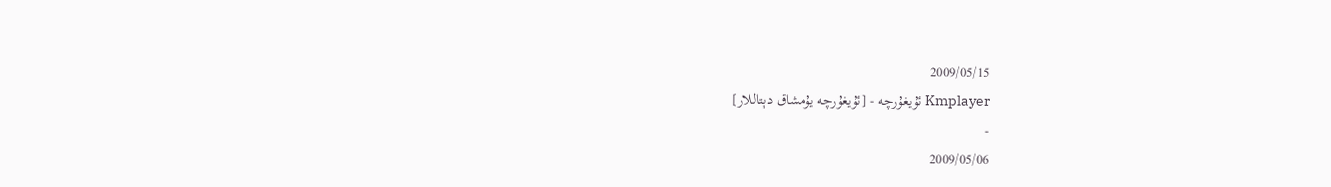2009/05/15
Kmplayer ئۇيغۇرچە - [ئۇيغۇرچە يۇمشاق دېتاللار]
-
2009/05/06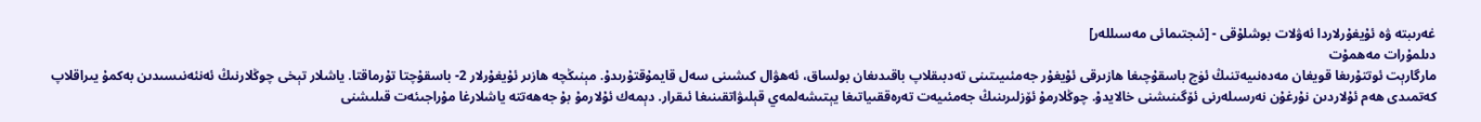غەرىبتە ۋە ئۇيغۇرلاردا ئەۋلات بوشلۇقى - [ئىجتىمائى مەسىللەر]
دىلمۇرات مەھمۇت
مارگارېت ئوتتۇرىغا قويغان مەدەنىيەتنىڭ ئۈچ باسقۇچىغا ھازىرقى ئۇيغۇر جەمئىيىتىنى تەدبىقلاپ باقىدىغان بولساق، ئەھۋال كىشىنى سەل قايمۇقتۇرىدۇ. مېنىڭچە ھازىر ئۇيغۇرلار 2- باسقۇچتا تۇرماقتا. ياشلار تېخى چوڭلارنىڭ ئەنئەنىسىدىن بەكمۇ يىراقلاپ كەتمىدى ھەم ئۇلاردىن نۇرغۇن نەرسىلەرنى ئۆگىنىشنى خالايدۇ. چوڭلارمۇ ئۆزلىرىنىڭ جەمئىيەت تەرەققىياتىغا يېتىشەلمەي قېلىۋاتقىنىغا ئىقرار. دېمەك ئۇلارمۇ بۇ جەھەتتە ياشلارغا مۇراجىئەت قىلىشنى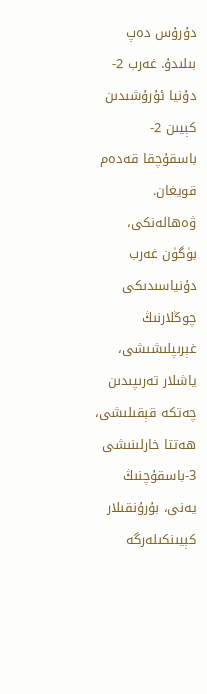دۇرۇس دەپ بىلىدۇ. غەرب 2-دۇنيا ئۇرۇشىدىن كېيىن 2- باسقۇچقا قەدەم قويغان. ۋەھالەنكى، بۈگۈن غەرب دۇنياسىدىكى چوڭلارنىڭ غېرىپلىشىشى، ياشلار تەرىپىدىن چەتكە قېقىلىشى، ھەتتا خارلىنىشى 3-باسقۇچنىڭ يەنى، بۇرۇنقىلار كېيىنكىلەرگە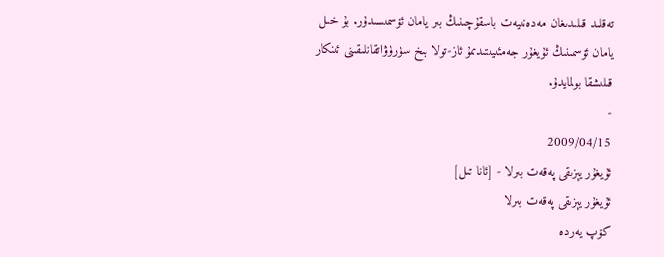تەقلىد قىلىدىغان مەدەنىيەت باسقۇچىنىڭ بىر يامان ئۆسمىسىدۇر. بۇ خىل يامان ئۆسمىنىڭ ئۇيغۇر جەمئىيىتىدىمۇ ئاز-تولا بىخ سۈرۈۋاتقانلىقىنى ئىنكار قىلىشقا بولمايدۇ.
-
2009/04/15
ئۇيغۇر يېزىقى پەقەت بىرلا - [ئانا تىل]
ئۇيغۇر يېزىقى پەقەت بىرلا
كۆپ يەردە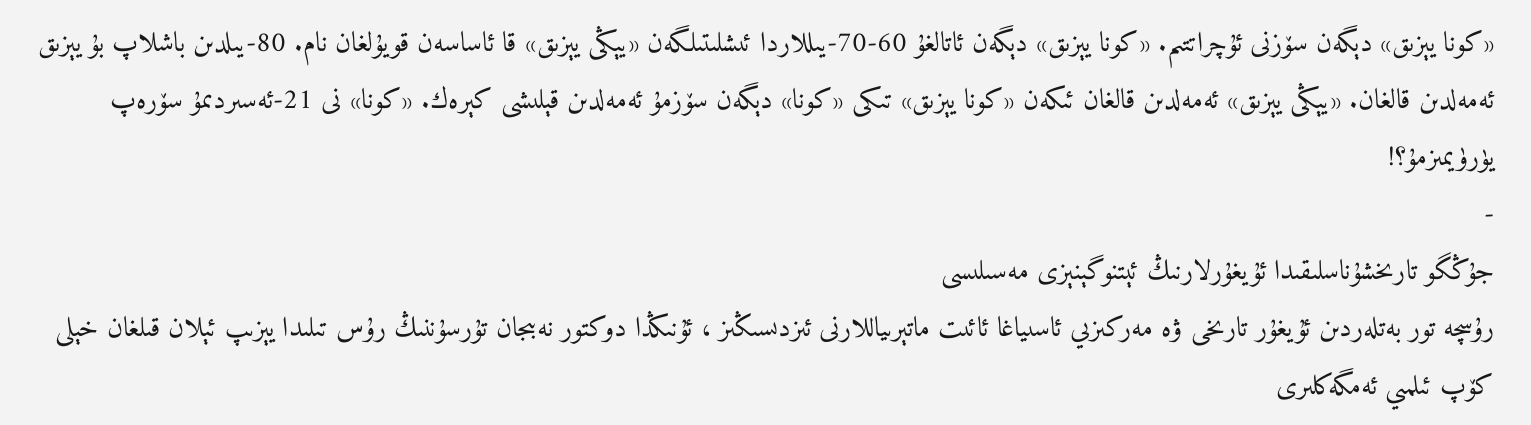«كونا يېزىق» دېگەن سۆزنى ئۇچراتتىم. «كونا يېزىق» دېگەن ئاتالغۇ 60-70-يىللاردا ئىشلىتىلگەن «يېڭى يېزىق» قا ئاساسەن قويۇلغان نام. 80-يىلدىن باشلاپ بۇ يېزىق ئەمەلدىن قالغان. «يېڭى يېزىق» ئەمەلدىن قالغان ئىكەن «كونا يېزىق» تىكى «كونا» دېگەن سۆزمۇ ئەمەلدىن قېلىشى كېرەك. «كونا» نى 21-ئەسىردىمۇ سۆرەپ يۈرۈيمىزمۇ؟!
-
جۇڭگو تارىخشۇناسلىقىدا ئۇيغۇرلارنىڭ ئېتنوگېنېزى مەسىلىسى
رۇسچە تور بەتلەردىن ئۇيغۇر تارىخى ۋە مەركىزىي ئاسىياغا ئائىت ماتېرىياللارنى ئىزدىسىڭىز ، ئۇنىڭدا دوكتور نەبىجان تۇرسۇننىڭ رۇس تىلىدا يېزىپ ئېلان قىلغان خېلى كۆپ ئىلمىي ئەمگەكلىرى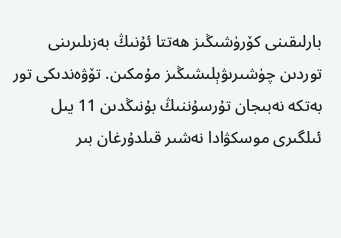بارلىقىنى كۆرۈشىڭىز ھەتتا ئۇنىڭ بەزىلىرىنى توردىن چۈشىرىۋېلىشىڭىز مۇمكىن. تۆۋەندىكى تور بەتكە نەبىجان تۇرسۇننىڭ بۇنىڭدىن 11 يىل ئىلگىرى موسكۋادا نەشىر قىلدۇرغان بىر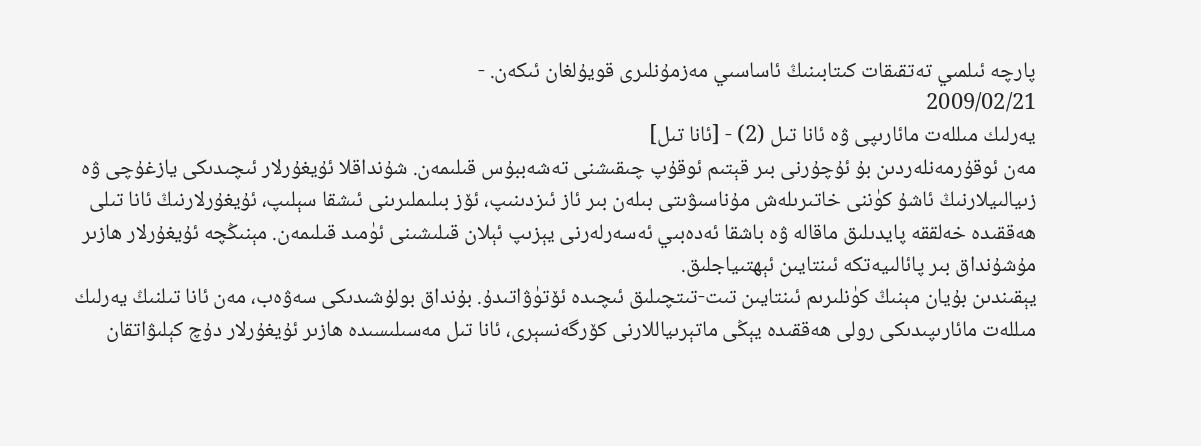پارچە ئىلمىي تەتقىقات كىتابىنىڭ ئاساسىي مەزمۇنلىرى قويۇلغان ئىكەن. -
2009/02/21
يەرلىك مىللەت مائارىپى ۋە ئانا تىل (2) - [ئانا تىل]
مەن ئوقۇرمەنلەردىن بۇ ئۇچۇرنى بىر قېتىم ئوقۇپ چىقىشنى تەشەببۇس قىلىمەن. شۇنداقلا ئۇيغۇرلار ئىچىدىكى يازغۇچى ۋە زىيالىيلارنىڭ ئاشۇ كۈننى خاتىرىلەش مۇناسىۋىتى بىلەن بىر ئاز ئىزدىنىپ، ئۆز بىلىملىرىنى ئىشقا سېلىپ، ئۇيغۇرلارنىڭ ئانا تىلى ھەققىدە خەلققە پايدىلىق ماقالە ۋە باشقا ئەدەبىي ئەسەرلەرنى يېزىپ ئېلان قىلىشىنى ئۈمىد قىلىمەن. مېنىڭچە ئۇيغۇرلار ھازىر مۇشۇنداق بىر پائالىيەتكە ئىنتايىن ئېھتىياجلىق.
يېقىندىن بۇيان مېنىڭ كۈنلىرىم ئىنتايىن تىت-تىتچىلىق ئىچىدە ئۆتۈۋاتىدۇ. بۇنداق بولۇشىدىكى سەۋەب، مەن ئانا تىلنىڭ يەرلىك مىللەت مائارىپىدىكى رولى ھەققىدە يېڭى ماتېرىياللارنى كۆرگەنسېرى، ئانا تىل مەسىلىسىدە ھازىر ئۇيغۇرلار دۇچ كېلىۋاتقان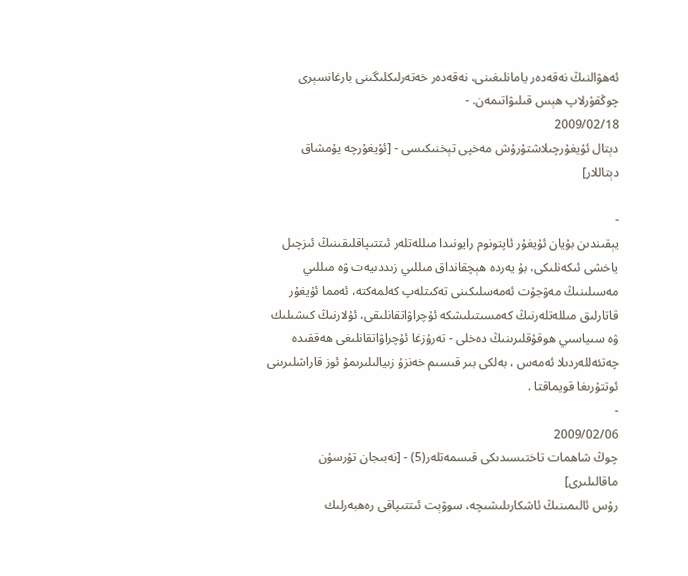ئەھۋالنىڭ نەقەدەر يامانلىغىنى، نەقەدەر خەتەرلىكلىگىنى بارغانسېرى چوڭقۇرلاپ ھېس قىلىۋاتىمەن. -
2009/02/18
دېتال ئۇيغۇرچىلاشتۇرۇش مەخپى تېخنىكىسى - [ئۇيغۇرچە يۇمشاق دېتاللار]

-
يېقىندىن بۇيان ئۇيغۇر ئاپتونوم رايونىدا مىللەتلەر ئىتتىپاقلىقىنىڭ ئىزچىل ياخشى ئىكەنلىكى، بۇ يەردە ھېچقانداق مىللىي زىددىيەت ۋە مىللىي مەسىلىنىڭ مەۋجۇت ئەمەسلىكىنى تەكىتلەپ كەلمەكتە، ئەمما ئۇيغۇر قاتارلىق مىللەتلەرنىڭ كەمسىتىلىشكە ئۇچراۋاتقانلىقى، ئۇلارنىڭ كىشىلىك ۋە سىياسىي ھوقۇقلىرىنىڭ دەخلى - تەرۇزغا ئۇچراۋاتقانلىغى ھەققىدە چەتئەللەردىلا ئەمەس ، بەلكى بىر قىسىم خەنزۇ زىيالىلىرىمۇ ئوز قاراشلىرىنى ئوتتۇرىغا قويماقتا .
-
2009/02/06
چوڭ شاھمات تاختىسىدىكى قىسمەتلەر(5) - [نەبىجان تۇرسۇن ماقالىلىرى]
رۇس ئالىمىنىڭ ئاشكارىلىشىچە، سوۋېت ئىتتىپاقى رەھبەرلىك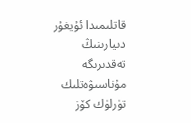قاتلىمىدا ئۇيغۇر دىيارىنىڭ تەقدىرىگە مۇناسىۋەتلىك تۈرلۈك كۆز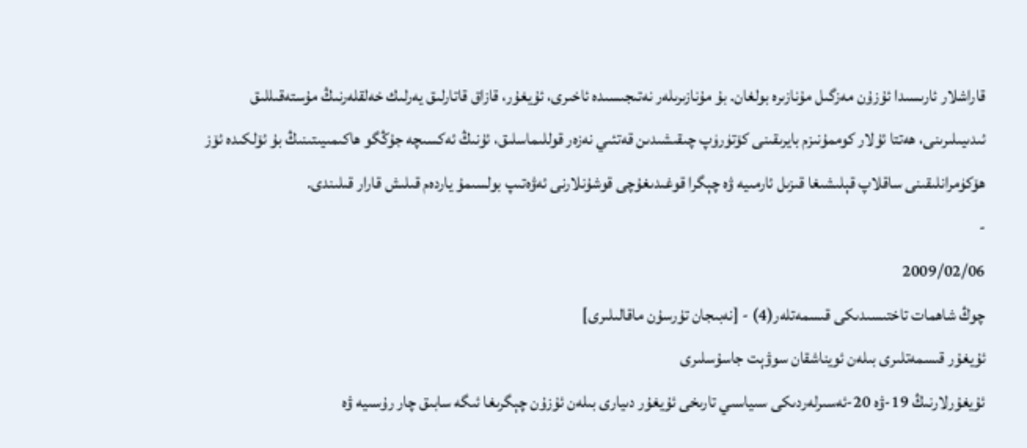قاراشلار ئارىسىدا ئۇزۇن مەزگىل مۇنازىرە بولغان. بۇ مۇنازىرىلەر نەتىجىسىدە ئاخىرى، ئۇيغۇر، قازاق قاتارلىق يەرلىك خەلقلەرنىڭ مۇستەقىللىق ئىدىيىلىرىنى، ھەتتا ئۇلار كوممۇنىزم بايرىقىنى كۆتۈرۈپ چىقىشىدىن قەتئىي نەزەر قوللىماسلىق، ئۇنىڭ ئەكسىچە جۇڭگو ھاكىمىيىتىنىڭ بۇ ئۆلكىدە ئۆز ھۆكۈمرانلىقىنى ساقلاپ قېلىشىغا قىزىل ئارمىيە ۋە چېگرا قوغىدىغۇچى قوشۇنلارنى ئەۋەتىپ بولسىمۇ ياردەم قىلىش قارار قىلىندى.
-
2009/02/06
چوڭ شاھمات تاختىسىدىكى قىسمەتلەر(4) - [نەبىجان تۇرسۇن ماقالىلىرى]
ئۇيغۇر قىسمەتلىرى بىلەن ئويناشقان سوۋېت جاسۇسلىرى
ئۇيغۇرلارنىڭ 19-ۋە 20-ئەسىرلەردىكى سىياسىي تارىخى ئۇيغۇر دىيارى بىلەن ئۇزۇن چېگرىغا ئىگە سابىق چار رۇسىيە ۋە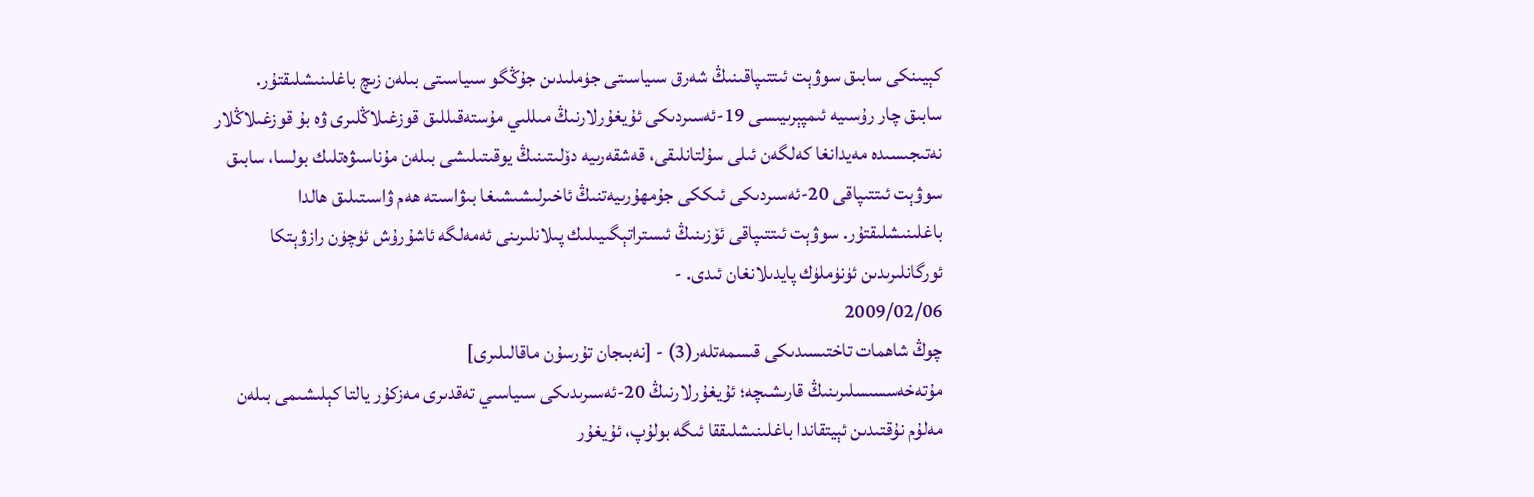كېيىنكى سابىق سوۋېت ئىتتىپاقىنىڭ شەرق سىياسىتى جۈملىدىن جۇڭگو سىياسىتى بىلەن زىچ باغلىنىشلىقتۇر.
سابىق چار رۇسىيە ئىمپېرىيىسى 19-ئەسىردىكى ئۇيغۇرلارنىڭ مىللىي مۇستەقىللىق قوزغىلاڭلىرى ۋە بۇ قوزغىلاڭلار نەتىجىسىدە مەيدانغا كەلگەن ئىلى سۇلتانلىقى، قەشقەرىيە دۆلىتىنىڭ يوقىتىلىشى بىلەن مۇناسىۋەتلىك بولسا، سابىق سوۋېت ئىتتىپاقى 20-ئەسىردىكى ئىككى جۇمھۇرىيەتنىڭ ئاخىرلىشىشىغا بىۋاسىتە ھەم ۋاسىتىلىق ھالدا باغلىنىشلىقتۇر. سوۋېت ئىتتىپاقى ئۆزىنىڭ ئىستراتېگىيىلىك پىلانلىرىنى ئەمەلگە ئاشۇرۇش ئۈچۈن رازۋېتكا ئورگانلىرىدىن ئۈنۈملۈك پايدىلانغان ئىدى. -
2009/02/06
چوڭ شاھمات تاختىسىدىكى قىسمەتلەر(3) - [نەبىجان تۇرسۇن ماقالىلىرى]
مۇتەخەسسىسلىرىنىڭ قارىشىچە؛ ئۇيغۇرلارنىڭ 20-ئەسىرىدىكى سىياسىي تەقدىرى مەزكۇر يالتا كېلىشىمى بىلەن مەلۇم نۇقتىدىن ئېيتقاندا باغلىنىشلىققا ئىگە بولۇپ، ئۇيغۇر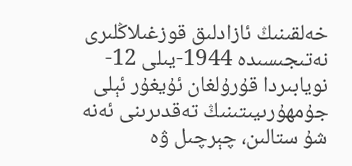خەلقىنىڭ ئازادلىق قوزغىلاڭلىرى نەتىجىسىدە 1944-يىلى 12- نويابىردا قۇرۇلغان ئۇيغۇر ئېلى جۇمھۇرىيىتىنىڭ تەقدىرىنى ئەنە شۇ ستالىن، چېرچىل ۋە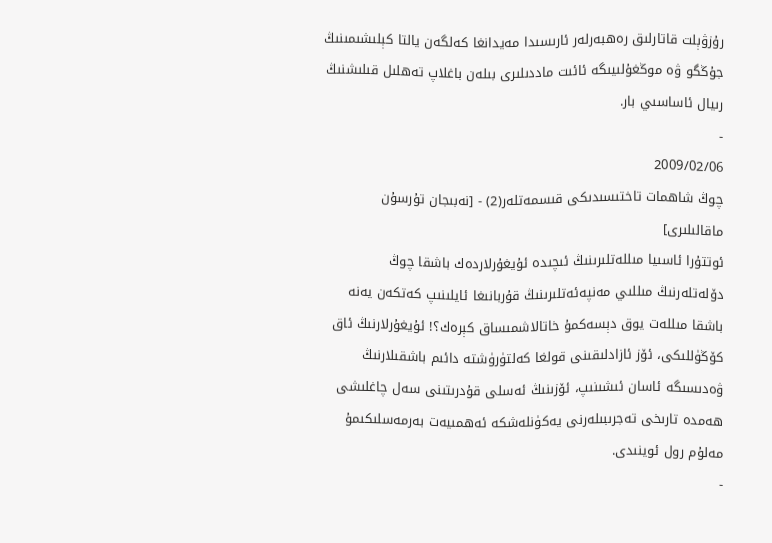رۇزۋېلت قاتارلىق رەھبەرلەر ئارىسىدا مەيدانغا كەلگەن يالتا كېلىشىمىنىڭ جۇڭگو ۋە موڭغۇلىيىگە ئائىت ماددىلىرى بىلەن باغلاپ تەھلىل قىلىشنىڭ رىيال ئاساسىي بار.
-
2009/02/06
چوڭ شاھمات تاختىسىدىكى قىسمەتلەر(2) - [نەبىجان تۇرسۇن ماقالىلىرى]
ئوتتۇرا ئاسىيا مىللەتلىرىنىڭ ئىچىدە ئۇيغۇرلاردەك باشقا چوڭ دۆلەتلەرنىڭ مىللىي مەنپەئەتلىرىنىڭ قۇربانىغا ئايلىنىپ كەتكەن يەنە باشقا مىللەت يوق دېسەكمۇ خاتالاشمىساق كېرەك؟! ئۇيغۇرلارنىڭ ئاق كۆڭۈللىكى، ئۆز ئازادلىقىنى قولغا كەلتۈرۈشتە دائىم باشقىلارنىڭ ۋەدىسىگە ئاسان ئىشىنىپ، ئۆزىنىڭ ئەسلى قۇدرىتىنى سەل چاغلىشى ھەمدە تارىخى تەجرىبىلەرنى يەكۈنلەشكە ئەھمىيەت بەرمەسلىكىمۇ مەلۇم رول ئوينىدى.
-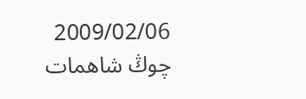2009/02/06
چوڭ شاھمات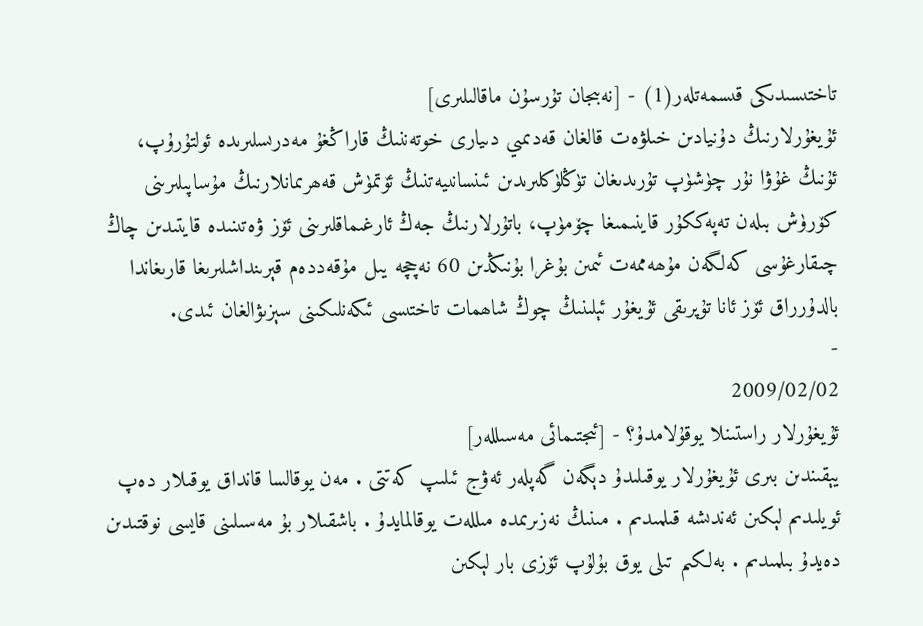تاختىسىدىكى قىسمەتلەر(1) - [نەبىجان تۇرسۇن ماقالىلىرى]
ئۇيغۇرلارنىڭ دۇنيادىن خىلۋەت قالغان قەدىمىي دىيارى خوتەننىڭ قاراڭغۇ مەدرىسلىرىدە ئولتۇرۇپ، ئۇنىڭ غۇۋا نۇر چۈشۈپ تۇرىدىغان تۈڭلۈكلىرىدىن ئىنسانىيەتنىڭ ئۆتمۈش قەھرىمانلارنىڭ مۇساپىلىرىنى كۆرۈش بىلەن تەپەككۇر قاينىمىغا چۆمۈپ، باتۇرلارنىڭ جەڭ ئارغىماقلىرىنى ئۆز ۋەتىنىدە قايتىدىن چاڭ چىقارغۇسى كەلگەن مۇھەممەت ئىمىن بۇغرا بۇنىڭدىن 60 نەچچە يىل مۇقەددەم قېرىنداشلىرىغا قارىغاندا بالدۇرراق ئۆز ئانا تۇپرىقى ئۇيغۇر ئېلىنىڭ چوڭ شاھمات تاختىسى ئىكەنلىكىنى سېزىۋالغان ئىدى.
-
2009/02/02
ئۇيغۇرلار راستىنلا يوقۇلامدۇ؟ - [ئىجتىمائى مەسىللەر]
يېقىندىن بىرى ئۇيغۇرلار يوقىلىدۇ دېگەن گەپلەر ئەۋج ئىلىپ كەتتى . مەن يوقالسا قانداق يوقىلار دەپ ئويلىدىم لېكىن ئەندىشە قىلمىدىم . مىنىڭ نەزىرىمدە مىللەت يوقالمايدۇ . باشقىلار بۇ مەسىلىنى قايسى نوقتىدىن دەيدۇ بىلمىدىم . بەلكىم تىلى يوق بۇلۇپ ئۆزى بار لېكىن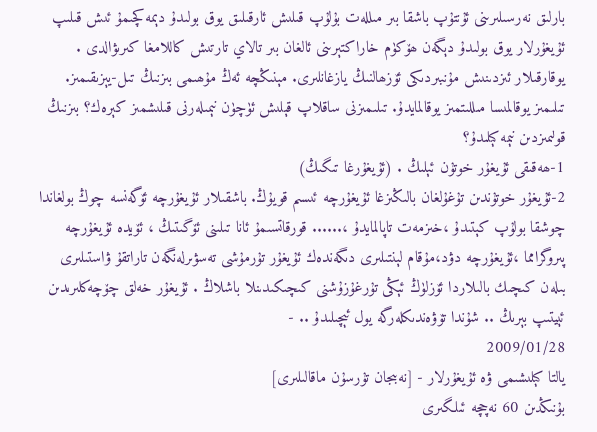بارلىق نەرسىلىرىنى ئۇنتۇپ باشقا بىر مىللەت بۇلۇپ قىلىش ئارقىلىق يوق بولىدۇ دېمەكچىمۇ ئىش قىلىپ ئۇيغۇرلار يوق بولىدۇ دېگەن ھۆكۈم خاراكتېرىنى ئالغان بىر تالاي تارتىش كاللامغا كىرىۋالدى .
يوقارقىلار ئىزدىنىش مۇنبىردىكى ئۆزھالنىڭ يازغانلىرى. مېنىڭچە ئەڭ مۇھىمى بىزنىڭ تىل-يېزىقىمىز. تىلىمىز يوقالمىسا مىللىتمىز يوقالمايدۇ. تىلىمىزنى ساقلاپ قېلىش ئۈچۈن نېمىلەرنى قىلىشمىز كېرەك؟ بىزنىڭ قولىمىزدىن نېمە كېلىدۇ؟
1-ھەقىقى ئۇيغۇر خوتۇن ئېلىڭ . (ئۇيغۇرغا تىگىڭ)
2-ئۇيغۇر خوتۇندىن تۇغۇلغان بالىڭىزغا ئۇيغۇرچە ئىسىم قويۇڭ. باشقىلار ئۇيغۇرچە ئۆگەنسە چوڭ بولغاندا چوشقا بولۇپ كېتىدۇ ،خىزمەت تاپالمايدۇ ،...... قورقاتسىمۇ ئانا تىلىنى ئۆگىتىڭ ، ئۆيدە ئۇيغۇرچە پىروگرامما ،ئۇيغۇرچە دۋد،مۇقام لېنتىلىرى دىگەندەك ئۇيغۇر تۇرمۇشى تەسۋىرلەنگەن تاراتقۇ ۋاستىلىرى بىلەن كىچىك بالىلاردا ئۆزلۈڭ ئېڭى تۇرغۇزۇشنى كىچىكىدىنلا باشلاڭ . ئۇيغۇر خەلق چۆچەكلىرىدىن ئېيتىپ بېرىڭ .. شۇندا تۆۋەندىكلەرگە يول ئېچىلىدۇ .. -
2009/01/28
يالتا كېلىشىمى ۋە ئۇيغۇرلار - [نەبىجان تۇرسۇن ماقالىلىرى]
بۇنىڭدىن 60 نەچچە ئىلگىرى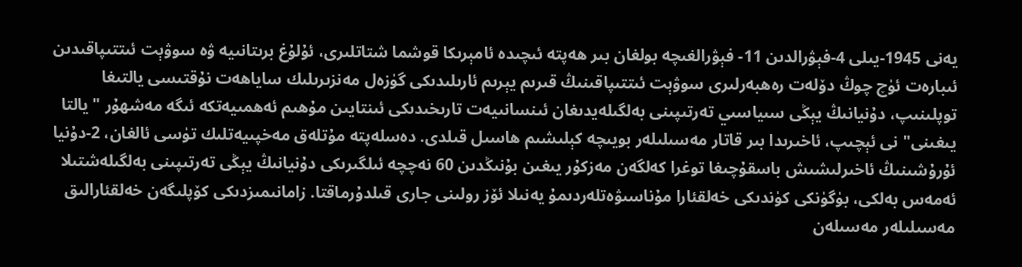يەنى 1945-يىلى 4-فېۋرالدىن 11- فېۋرالغىچە بولغان بىر ھەپتە ئىچىدە ئامېرىكا قوشما شتاتلىرى، ئۇلۇغ برىتانىيە ۋە سوۋېت ئىتتىپاقىدىن ئىبارەت ئۈچ چوڭ دۆلەت رەھبەرلىرى سوۋېت ئىتتىپاقىنىڭ قىرىم يېرىم ئارىلىدىكى گۈزەل مەنزىرىلىك ساياھەت نۇقتىسى يالتىغا توپلىنىپ، دۇنيانىڭ يېڭى سىياسىي تەرتىپىنى بەلگىلەيدىغان ئىنسانىيەت تارىخىدىكى ئىنتايىن مۇھىم ئەھمىيەتكە ئىگە مەشھۇر " يالتا يىغىنى" نى ئېچىپ، ئاخىرىدا بىر قاتار مەسىلىلەر بويىچە كېلىشىم ھاسىل قىلدى. دەسلەپتە مۇتلەق مەخپىيەتلىك تۈسى ئالغان، 2-دۇنيا ئۇرۇشىنىڭ ئاخىرلىشىش باسقۇچىغا توغرا كەلگەن مەزكۇر يىغىن بۇنىڭدىن 60 نەچچە ئىلگىرىكى دۇنيانىڭ يېڭى تەرتىپىنى بەلگىلەشتىلا ئەمەس بەلكى، بۈگۈنكى كۈندىكى خەلقئارا مۇناسىۋەتلەردىمۇ يەنىلا ئۆز رولىنى جارى قىلدۇرماقتا. زامانىمىزدىكى كۆپلىگەن خەلقئارالىق مەسىلىلەر مەسىلەن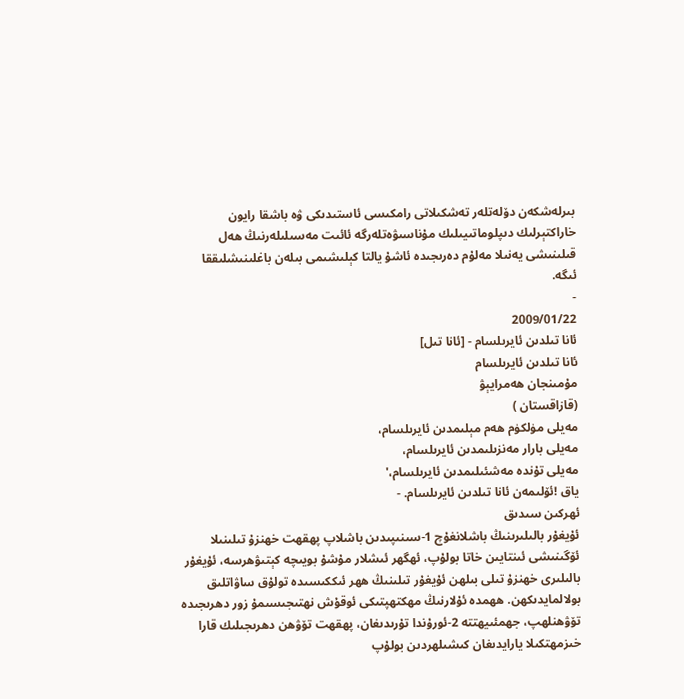بىرلەشكەن دۆلەتلەر تەشكىلاتى رامكىسى ئاستىدىكى ۋە باشقا رايون خاراكتېرلىك دىپلوماتىيىلىك مۇناسىۋەتلەرگە ئائىت مەسىلىلەرنىڭ ھەل قىلىنىشى يەنىلا مەلۇم دەرىجىدە ئاشۇ يالتا كېلىشىمى بىلەن باغلىنىشلىققا ئىگە.
-
2009/01/22
ئانا تىلدىن ئايرىلسام - [ئانا تىل]
ئانا تىلدىن ئايرىلسام
مۇمىنجان ھەمرايېۋ
(قازاقستان )
مەيلى مۈلكۈم ھەم مېلىمدىن ئايرىلسام،
مەيلى بارار مەنزىلىمدىن ئايرىلسام،
مەيلى تۇندە مەشئىلىمدىن ئايرىلسام،'
ياق !ئۆلىمەن ئانا تىلدىن ئايرىلسام. -
ئهركىن سىدىق
ئۇيغۇر بالىلىرىنىڭ باشلانغۇچ 1-سىنىپىدىن باشلاپ پهقهت خهنزۇ تىلىنىلا ئۆگىنىشى ئىنتايىن خاتا بولۇپ، ئهگهر ئىشلار مۇشۇ بويىچه كېتىۋهرسه، ئۇيغۇر بالىلىرى خهنزۇ تىلى بىلهن ئۇيغۇر تىلىنىڭ ھهر ئىككىسىده تولۇق ساۋاتلىق بولالمايدىكهن. ھهمده ئۇلارنىڭ مهكتهپتىكى ئوقۇش نهتىجىسىمۇ زور دهرىجىده تۆۋهنلهپ، جهمئىيهتته 2-ئورۇندا تۇرىدىغان، پهقهت تۆۋهن دهرىجىلىك قارا خىزمهتكىلا يارايدىغان كىشىلهردىن بولۇپ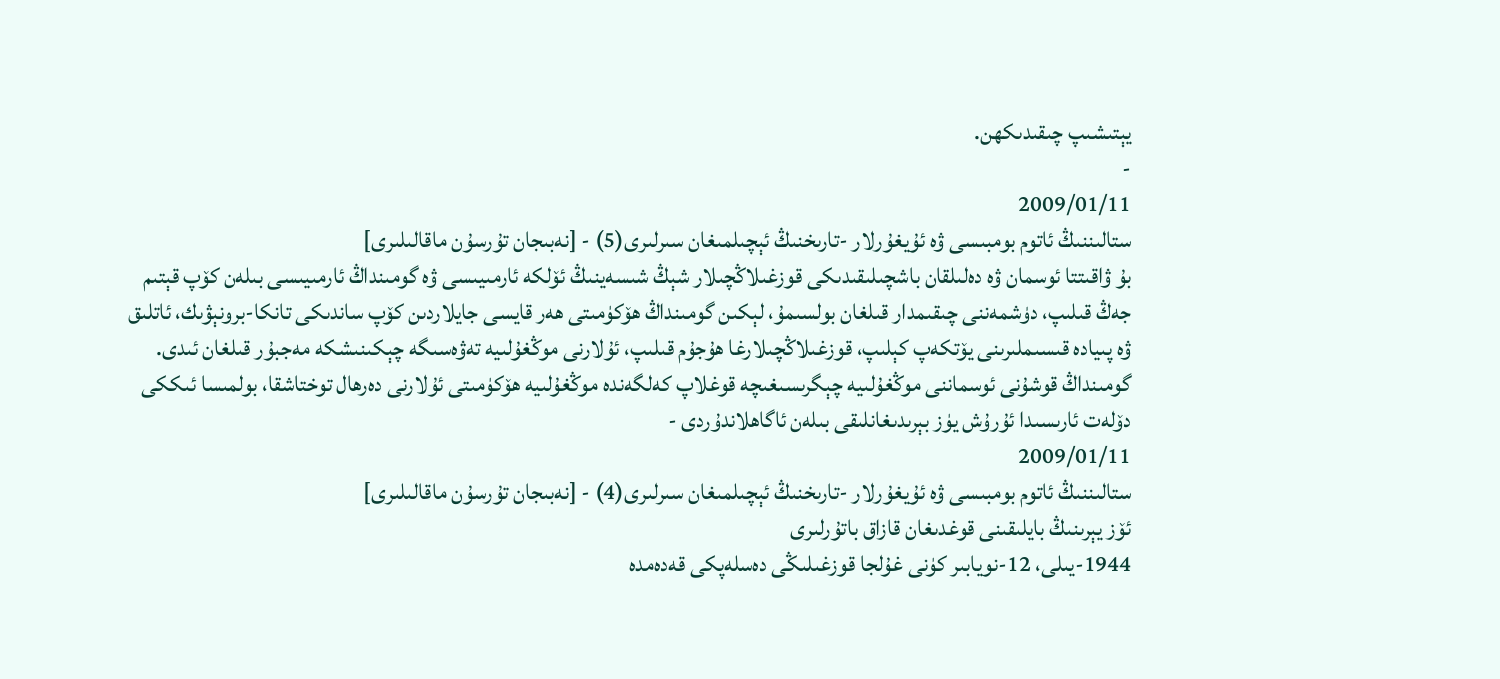يېتىشىپ چىقىدىكهن.
-
2009/01/11
ستالىننىڭ ئاتوم بومبىسى ۋە ئۇيغۇرلار -تارىخنىڭ ئېچىلمىغان سىرلىرى(5) - [نەبىجان تۇرسۇن ماقالىلىرى]
بۇ ۋاقىتتا ئوسمان ۋە دەلىلقان باشچىلىقىدىكى قوزغىلاڭچىلار شېڭ شىسەينىڭ ئۆلكە ئارمىيىسى ۋە گومىنداڭ ئارمىيىسى بىلەن كۆپ قېتىم جەڭ قىلىپ، دۈشمەننى چىقىمدار قىلغان بولسىمۇ، لېكىن گومىنداڭ ھۆكۈمىتى ھەر قايسى جايلاردىن كۆپ ساندىكى تانكا-برونېۋىك، ئاتلىق ۋە پىيادە قىسىملىرىنى يۆتكەپ كېلىپ، قوزغىلاڭچىلارغا ھۇجۇم قىلىپ، ئۇلارنى موڭغۇلىيە تەۋەسىگە چېكىنىشكە مەجبۇر قىلغان ئىدى. گومىنداڭ قوشۇنى ئوسماننى موڭغۇلىيە چېگرىسىغىچە قوغلاپ كەلگەندە موڭغۇلىيە ھۆكۈمىتى ئۇلارنى دەرھال توختاشقا، بولمىسا ئىككى دۆلەت ئارىسىدا ئۇرۇش يۈز بېرىدىغانلىقى بىلەن ئاگاھلاندۇردى -
2009/01/11
ستالىننىڭ ئاتوم بومبىسى ۋە ئۇيغۇرلار -تارىخنىڭ ئېچىلمىغان سىرلىرى(4) - [نەبىجان تۇرسۇن ماقالىلىرى]
ئۆز يېرىنىڭ بايلىقىنى قوغدىغان قازاق باتۇرلىرى
1944-يىلى، 12-نويابىر كۈنى غۇلجا قوزغىلىڭى دەسلەپكى قەدەمدە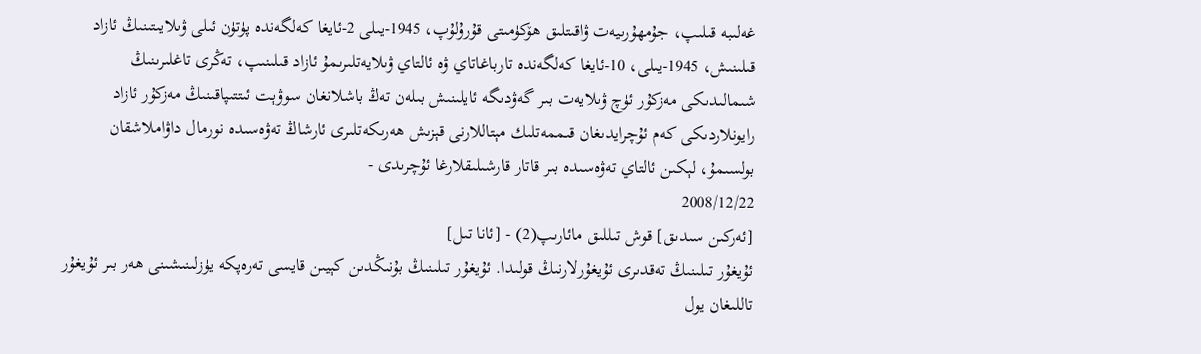غەلىبە قىلىپ، جۇمھۇرىيەت ۋاقىتلىق ھۆكۈمىتى قۇرۇلۇپ، 1945-يىلى 2-ئايغا كەلگەندە پۈتۈن ئىلى ۋىلايىتىنىڭ ئازاد قىلىنىش، 1945-يىلى، 10-ئايغا كەلگەندە تارباغاتاي ۋە ئالتاي ۋىلايەتلىرىمۇ ئازاد قىلىنىپ، تەڭرى تاغلىرىنىڭ شىمالىدىكى مەزكۇر ئۈچ ۋىلايەت بىر گەۋدىگە ئايلىنىش بىلەن تەڭ باشلانغان سوۋېت ئىتتىپاقىنىڭ مەزكۇر ئازاد رايونلاردىكى كەم ئۇچرايدىغان قىممەتلىك مېتاللارنى قېزىش ھەرىكەتلىرى ئارشاڭ تەۋەسىدە نورمال داۋاملاشقان بولسىمۇ، لېكىن ئالتاي تەۋەسىدە بىر قاتار قارشىلىقلارغا ئۇچرىدى -
2008/12/22
[ئەركىن سىدىق] قوش تىللىق مائارىپ(2) - [ئانا تىل]
ئۇيغۇر تىلىنىڭ تەقدىرى ئۇيغۇرلارنىڭ قولىدا. ئۇيغۇر تىلىنىڭ بۇنىڭدىن كېيىن قايسى تەرەپكە يۈزلىنىشىنى ھەر بىر ئۇيغۇر تاللىغان يول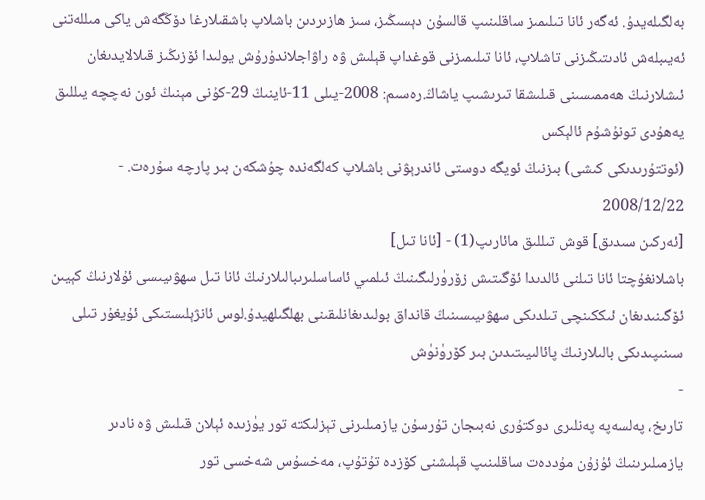بەلگىلەيدۇ. ئەگەر ئانا تىلىمىز ساقلىنىپ قالسۇن دېسىڭىز، سىز ھازىردىن باشلاپ باشقىلارغا دۆڭگەش ياكى مىللەتنى ئەيىبلەش ئادىتىڭىزنى تاشلاپ، ئانا تىلىمىزنى قوغداپ قېلىش ۋە راۋاجلاندۇرۇش يولىدا ئۆزىڭىز قىلالايدىغان ئىشلارنىڭ ھەممىسىنى قىلىشقا تىرىشىپ ياشاڭ.رەسىم: 2008-يىلى 11-ئاينىڭ 29-كۇنى مېنىڭ ئون نەچچە يىللىق يەھۇدى تونۇشۇم ئالېكس
(ئوتتۇرىدىكى كىشى) بىزنىڭ ئويگە دوستى ئاندرېۋنى باشلاپ كەلگەندە چۇشكەن بىر پارچە سۇرەت. -
2008/12/22
[ئەركىن سىدىق] قوش تىللىق مائارىپ(1) - [ئانا تىل]
باشلانغۇچتا ئانا تىلنى ئالدىدا ئۆگىتىش زۆرۈرلىگىنىڭ ئىلمىي ئاساسلىرىبالىلارنىڭ ئانا تىل سهۋىيىسى ئۇلارنىڭ كېيىن ئۆگىنىدىغان ئىككىنچى تىلدىكى سهۋىيىسىنىڭ قانداق بولىدىغانلىقىنى بهلگىلهيدۇ.لوس ئانژېلىستىكى ئۇيغۇر تىلى سىنىپىدىكى بالىلارنىڭ پائالىيىتىدىن بىر كۆرۈنۈش
-
تارىخ، پەلسەپە پەنلىرى دوكتۇرى نەبىجان تۇرسۇن يازمىلىرنى تېزلىكتە تور يۈزىدە ئېلان قىلىش ۋە نادىر يازمىلىرىنىڭ ئۇزۇن مۇددەت ساقلىنىپ قېلىشنى كۆزدە تۇتۇپ، مەخسۇس شەخسى تور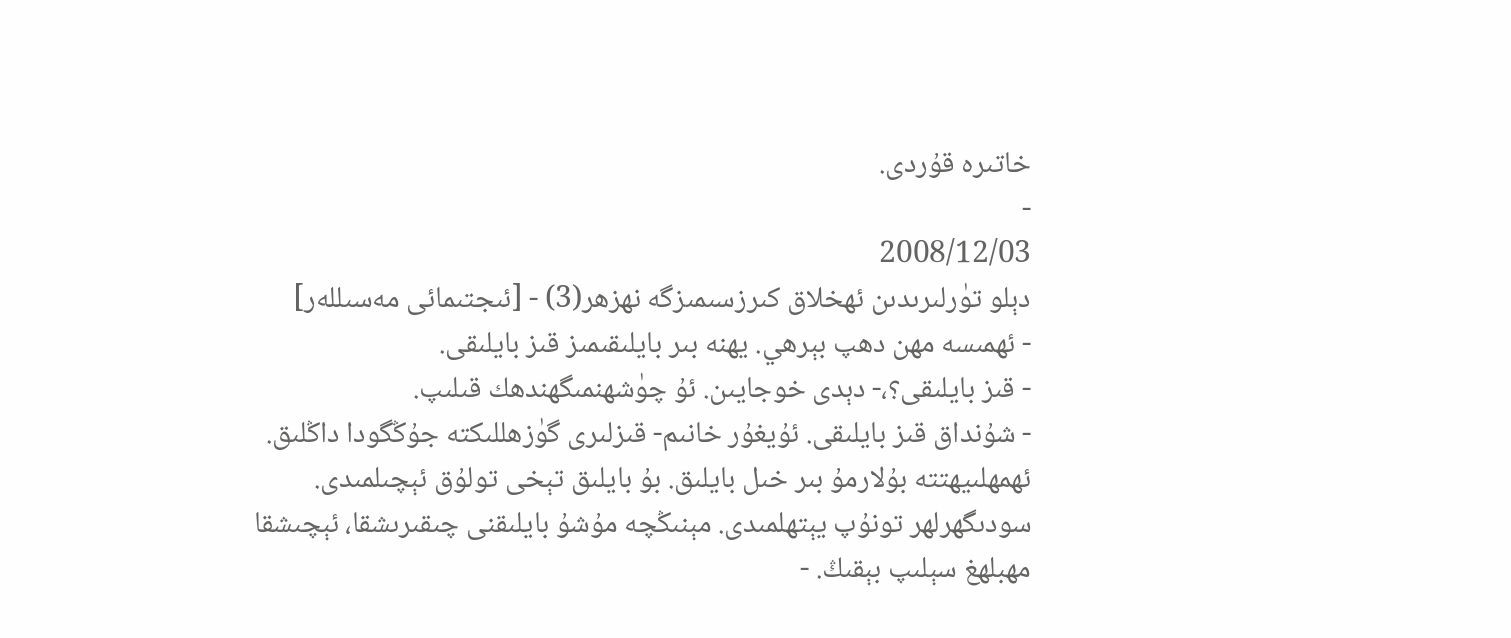خاتىرە قۇردى.
-
2008/12/03
دېلو تۈرلىرىدىن ئهخلاق كىرزسىمىزگه نهزهر(3) - [ئىجتىمائى مەسىللەر]
- ئهمىسه مهن دهپ بېرهي. يهنه بىر بايلىقىمىز قىز بايلىقى.
- قىز بايلىقى؟،- دېدى خوجايىن. ئۇ چۈشهنمىگهندهك قىلىپ.
- شۇنداق قىز بايلىقى. ئۇيغۇر خانىم- قىزلىرى گۈزهللىكته جۇڭگودا داڭلىق. ئهمهلىيهتته بۇلارمۇ بىر خىل بايلىق. بۇ بايلىق تېخى تولۇق ئېچىلمىدى. سودىگهرلهر تونۇپ يېتهلمىدى. مېنىڭچه مۇشۇ بايلىقنى چىقىرىشقا، ئېچىشقا مهبلهغ سېلىپ بېقىڭ. -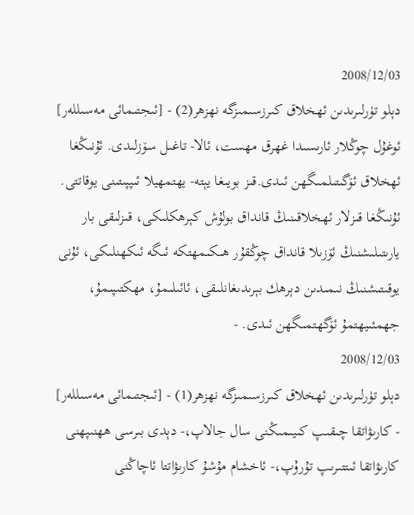2008/12/03
دېلو تۈرلىرىدىن ئهخلاق كىرزسىمىزگه نهزهر(2) - [ئىجتىمائى مەسىللەر]
ئوغۇل چوڭلار ئارىسىدا غهرق مهست، ئالا- تاغىل سۆزلىدى. ئۇنىڭغا ئهخلاق ئۆگىتىلمىگهن ئىدى.قىز بويىغا يېته- يهتمهيلا ئىپپىتىنى يوقاتتى. ئۇنىڭغا قىزلار ئهخلاقىنىڭ قانداق بولۇش كېرهكلىكى، قىزلىقى بار يارىتىلىشنىڭ ئۆزىلا قانداق چوڭقۇر ھىكىمهتكه ئىگه ئىكهنلىكى، ئۇنى يوقىتىشنىڭ نىمىدىن دېرهك بېرىدىغانلىقى، ئائىلىمۇ، مهكتىپىمۇ، جهمئىيهتمۇ ئۆگهتمىگهن ئىدى. -
2008/12/03
دېلو تۈرلىرىدىن ئهخلاق كىرزسىمىزگه نهزهر(1) - [ئىجتىمائى مەسىللەر]
- كارىۋاتقا چىقىپ كىيىمىڭنى سال جالاپ،- دېدى بىرسى ھهنىپهنى كارىۋاتقا ئىتتىرىپ تۇرۇپ،- ئاخشام مۇشۇ كارىۋاتتا ئاچاڭنى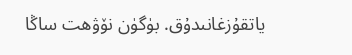ياتقۇزغانىدۇق. بۈگۈن نۆۋهت ساڭا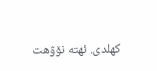كهلدى. ئهته نۆۋهت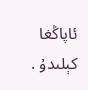ئاپاڭغا كېلىدۇ .